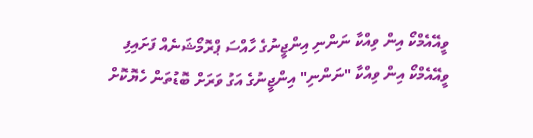ވީއޭއެމްކޯ އިން ވިއްކާ ނަންނި އިންޖީނުގެ ހާއްސަ ޕްރޮމޯޝަނެއް ފަށައިފި
ވީއޭއެމްކޯ އިން ވިއްކާ "ނަންނި" އިންޖީނުގެ އަގު ވަރަށް ބޮޑުތަން ހެޔޮކޮށް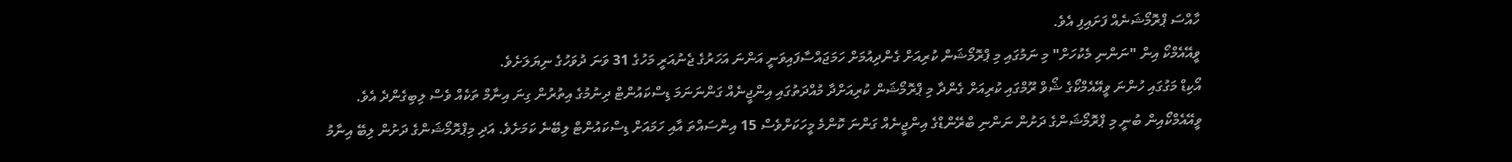ހާއްސަ ޕްރޮމޯޝަނެއް ފަށައިފި އެވެ.
ވީއޭއެމްކޯ އިން "ނަންނި މެކުހަށް" މި ނަމުގައި މި ޕްރޮމޯޝަން ކުރިއަށް ގެންދިއުމަށް ހަމަޖައްސާފައިވަނީ އަންނަ އަހަރުގެ ޖެނުއަރީ މަހުގެ 31 ވަނަ ދުވަހުގެ ނިޔަލަށެވެ.
އޯކިޑް މަގުގައި ހުންނަ ވީއޭއެމްކޯގެ ޝޯވް ރޫމްގައި ކުރިއަށް ގެންދާ މި ޕްރޮމޯޝަން ކުރިއަށްދާ މުއްދަތުގައި އިންޖީނެއް ގަންނަނަމަ ޑިސްކައުންޓް ދިނުމުގެ އިތުރުން ގިނަ އިނާމް ތަކެއް ވެސް ލިބިގެންދެ އެވެ.
ވީއޭއެމްކޯއިން ބުނީ މި ޕްރޮމޯޝަންގެ ދަށުން ނަންނި ބްރޭންޑްގެ އިންޖީނެއް ގަންނަ ކޮންމެ މީހަކަށްވެސް 15 އިންސައްތަ އާއި ހަމައަށް ޑިސްކައުންޓް ލިބޭނެ ކަމަށެވެ. އަދި މިޕްރޮމޯޝަންގެ ދަށުން ލިބޭ އިނާމު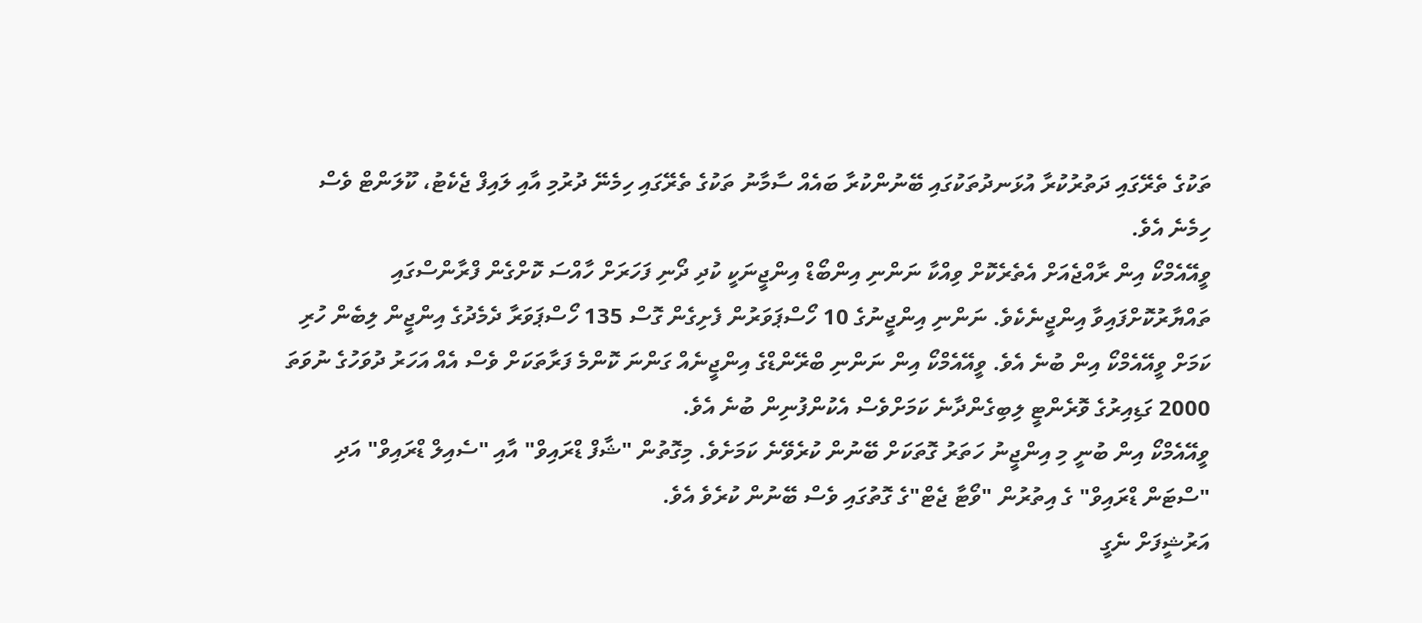ތަކުގެ ތެރޭގައި ދަތުރުކުރާ އުޅަނދުތަކުގައި ބޭނުންކުރާ ބައެއް ސާމާނު ތަކުގެ ތެރޭގައި ހިމެނޭ ދުރުމި އާއި ލައިފް ޖެކެޓު، ކޫލަންޓް ވެސް ހިމެނެ އެވެ.
ވީއޭއެމްކޯ އިން ރާއްޖެއަށް އެތެރެކޮށް ވިއްކާ ނަންނި އިންބޯޑް އިންޖީނަކީ ކުދި ދޯނި ފަހަރަށް ހާއްސަ ކޮށްގެން ފްރާންސްގައި ތައްޔާރުކޮށްފައިވާ އިންޖީނެކެވެ. ނަންނި އިންޖީނުގެ 10 ހޯސްޕަވަރުން ފެށިގެން ގޮސް 135 ހޯސްޕަވަރާ ދެމެދުގެ އިންޖީން ލިބެން ހުރި ކަމަށް ވީއޭއެމްކޯ އިން ބުނެ އެވެ. ވީއޭއެމްކޯ އިން ނަންނި ބްރޭންޑްގެ އިންޖީނެއް ގަންނަ ކޮންމެ ފަރާތަކަށް ވެސް އެއް އަހަރު ދުވަހުގެ ނުވަތަ 2000 ގަޑިއިރުގެ ވޮރެންޓީ ލިބިގެންދާނެ ކަމަށްވެސް އެކުންފުނިން ބުނެ އެވެ.
ވީއޭއެމްކޯ އިން ބުނީ މި އިންޖީނު ހަތަރު ގޮތަކަށް ބޭނުން ކުރެވޭނެ ކަމަށެވެ. މިގޮތުން "ޝާފް ޑްރައިވް" އާއި "ސެއިލް ޑްރައިވް" އަދި "ސްޓަން ޑްރައިވް" ގެ އިތުރުން "ވޯޓާ ޖެޓް"ގެ ގޮތުގައި ވެސް ބޭނުން ކުރެވެ އެވެ.
އަރުޝީފަށް ނެގީ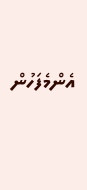އެންމެފަހުން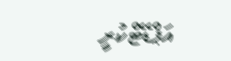އަޕްޑޭޓްކުރީ